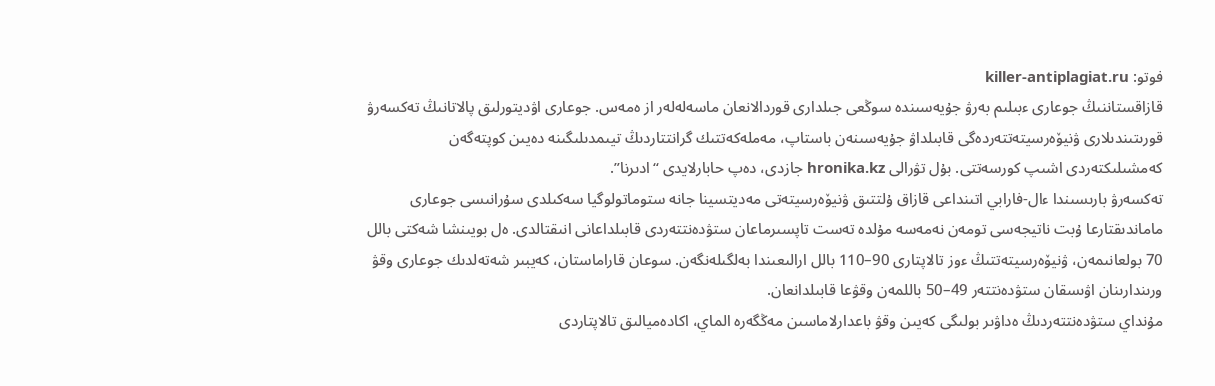فوتو: killer-antiplagiat.ru
قازاقستاننىڭ جوعارى ءبىلىم بەرۋ جۇيەسىندە سوڭعى جىلدارى قوردالانعان ماسەلەلەر از ەمەس. جوعارى اۋديتورلىق پالاتانىڭ تەكسەرۋ قورىتىندىلارى ۋنيۆەرسيتەتتەردەگى قابىلداۋ جۇيەسىنەن باستاپ، مەملەكەتتىك گرانتتاردىڭ تيىمدىلىگىنە دەيىن كوپتەگەن كەمشىلىكتەردى اشىپ كورسەتتى. بۇل تۋرالى hronika.kz جازدى، دەپ حابارلايدى “ادىرنا”.
تەكسەرۋ بارىسىندا ءال-فارابي اتىنداعى قازاق ۇلتتىق ۋنيۆەرسيتەتى مەديتسينا جانە ستوماتولوگيا سەكىلدى سۇرانىسى جوعارى ماماندىقتارعا ۇبت ناتيجەسى تومەن نەمەسە مۇلدە تەست تاپسىرماعان ستۋدەنتتەردى قابىلداعانى انىقتالدى. ەل بويىنشا شەكتى بالل 70 بولعانىمەن، ۋنيۆەرسيتەتتىڭ ءوز تالاپتارى 90–110 بالل ارالىعىندا بەلگىلەنگەن. سوعان قاراماستان، كەيبىر شەتەلدىك جوعارى وقۋ ورىندارىنان اۋىسقان ستۋدەنتتەر 49–50 باللمەن وقۋعا قابىلدانعان.
مۇنداي ستۋدەنتتەردىڭ ەداۋىر بولىگى كەيىن وقۋ باعدارلاماسىن مەڭگەرە الماي، اكادەميالىق تالاپتاردى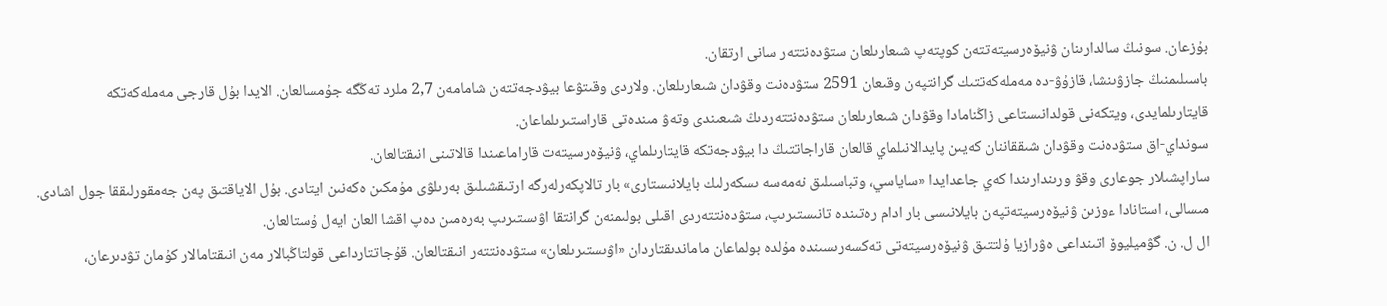بۇزعان. سونىڭ سالدارىنان ۋنيۆەرسيتەتتەن كوپتەپ شىعارىلعان ستۋدەنتتەر سانى ارتقان.
باسىلىمنىڭ جازۋىنشا، قازۇۋ-دە مەملەكەتتىك گرانتپەن وقىعان 2591 ستۋدەنت وقۋدان شىعارىلعان. ولاردى وقىتۋعا بيۋدجەتتەن شامامەن 2,7 ملرد تەڭگە جۇمسالعان. الايدا بۇل قارجى مەملەكەتكە قايتارىلمايدى، ويتكەنى قولدانىستاعى زاڭنامادا وقۋدان شىعارىلعان ستۋدەنتتەردىڭ شىعىندى وتەۋ مىندەتى قاراستىرىلماعان.
سونداي-اق ستۋدەنت وقۋدان شىققاننان كەيىن پايدالانىلماي قالعان قاراجاتتىڭ دا بيۋدجەتكە قايتارىلماي، ۋنيۆەرسيتەت قاراماعىندا قالاتىنى انىقتالعان.
ساراپشىلار جوعارى وقۋ ورىندارىندا كەي جاعدايدا «ساياسي، وتباسىلىق نەمەسە ىسكەرلىك بايلانىستارى» بار تالاپكەرلەرگە ارتىقشىلىق بەرىلۋى مۇمكىن ەكەنىن ايتادى. بۇل الاياقتىق پەن جەمقورلىققا جول اشادى.
مىسالى، استانادا ءوزىن ۋنيۆەرسيتەتپەن بايلانىسى بار ادام رەتىندە تانىستىرىپ، ستۋدەنتتەردى اقىلى بولىمنەن گرانتقا اۋىستىرىپ بەرەمىن دەپ اقشا العان ايەل ۇستالعان.
ال ل. ن. گۋميليوۆ اتىنداعى ەۋرازيا ۇلتتىق ۋنيۆەرسيتەتى تەكسەرىسىندە مۇلدە بولماعان ماماندىقتاردان «اۋىستىرىلعان» ستۋدەنتتەر انىقتالعان. قۇجاتتارداعى قولتاڭبالار مەن انىقتامالار كۇمان تۋدىرعان،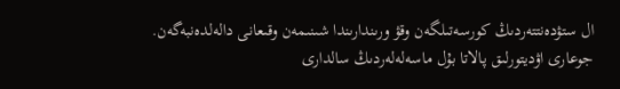ال ستۋدەنتتەردىڭ كورسەتىلگەن وقۋ ورىندارىندا شىنىمەن وقىعانى دالەلدەنبەگەن.
جوعارى اۋديتورلىق پالاتا بۇل ماسەلەلەردىڭ سالدارى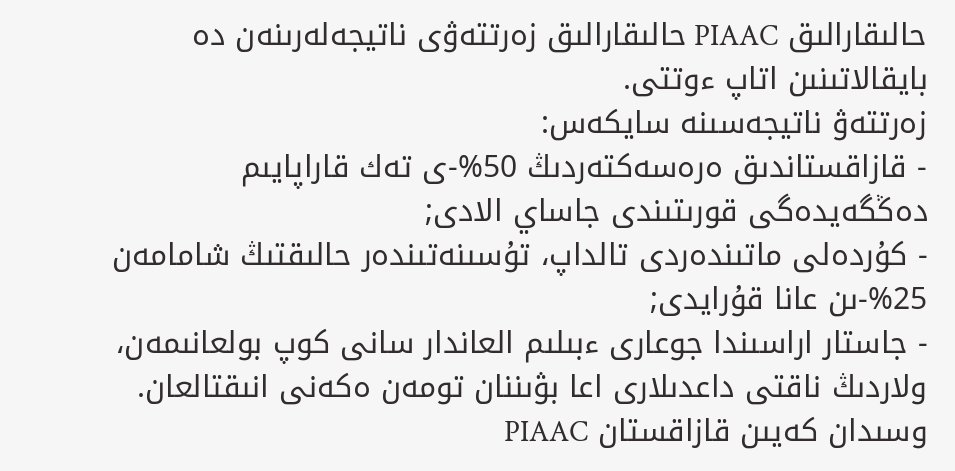حالىقارالىق PIAAC حالىقارالىق زەرتتەۋى ناتيجەلەرىنەن دە بايقالاتىنىن اتاپ ءوتتى.
زەرتتەۋ ناتيجەسىنە سايكەس:
- قازاقستاندىق ەرەسەكتەردىڭ 50%-ى تەك قاراپايىم دەڭگەيدەگى قورىتىندى جاساي الادى;
- كۇردەلى ماتىندەردى تالداپ، تۇسىنەتىندەر حالىقتىڭ شامامەن 25%-ىن عانا قۇرايدى;
- جاستار اراسىندا جوعارى ءبىلىم العاندار سانى كوپ بولعانىمەن، ولاردىڭ ناقتى داعدىلارى اعا بۋىننان تومەن ەكەنى انىقتالعان.
وسىدان كەيىن قازاقستان PIAAC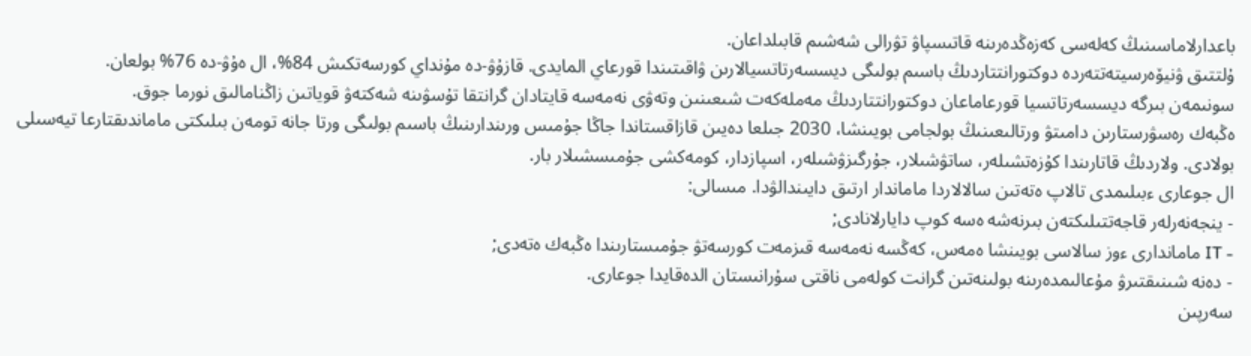باعدارلاماسىنىڭ كەلەسى كەزەڭدەرىنە قاتىسپاۋ تۋرالى شەشىم قابىلداعان.
ۇلتتىق ۋنيۆەرسيتەتتەردە دوكتورانتتاردىڭ باسىم بولىگى ديسسەرتاتسيالارىن ۋاقىتىندا قورعاي المايدى. قازۇۋ-دە مۇنداي كورسەتكىش 84%، ال ەۇۋ-دە 76% بولعان.
سونىمەن بىرگە ديسسەرتاتسيا قورعاماعان دوكتورانتتاردىڭ مەملەكەت شىعىنىن وتەۋى نەمەسە قايتادان گرانتقا تۇسۋىنە شەكتەۋ قوياتىن زاڭنامالىق نورما جوق.
ەڭبەك رەسۋرستارىن دامىتۋ ورتالىعىنىڭ بولجامى بويىنشا، 2030 جىلعا دەيىن قازاقستاندا جاڭا جۇمىس ورىندارىنىڭ باسىم بولىگى ورتا جانە تومەن بىلىكتى ماماندىقتارعا تيەسىلى بولادى. ولاردىڭ قاتارىندا كۇزەتشىلەر، ساتۋشىلار، جۇرگىزۋشىلەر، اسپازدار، كومەكشى جۇمىسشىلار بار.
ال جوعارى ءبىلىمدى تالاپ ەتەتىن سالالاردا ماماندار ارتىق دايىندالۋدا. مىسالى:
- ينجەنەرلەر قاجەتتىلىكتەن بىرنەشە ەسە كوپ دايارلانادى;
- IT ماماندارى ءوز سالاسى بويىنشا ەمەس، كەڭسە نەمەسە قىزمەت كورسەتۋ جۇمىستارىندا ەڭبەك ەتەدى;
- دەنە شىنىقتىرۋ مۇعالىمدەرىنە بولىنەتىن گرانت كولەمى ناقتى سۇرانىستان الدەقايدا جوعارى.
سەرپىن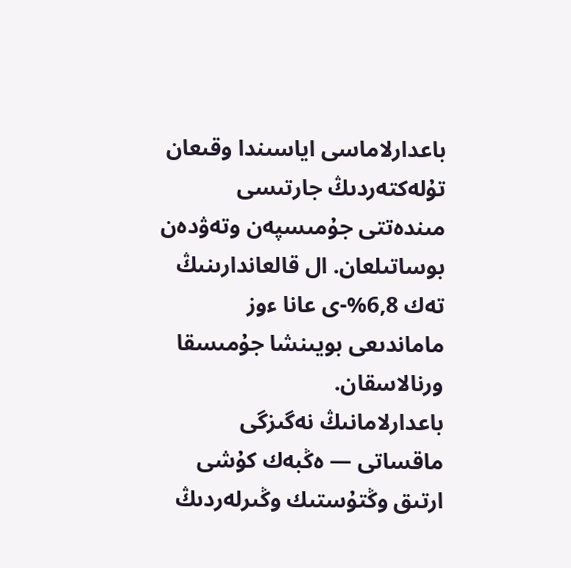باعدارلاماسى اياسىندا وقىعان تۇلەكتەردىڭ جارتىسى مىندەتتى جۇمىسپەن وتەۋدەن بوساتىلعان. ال قالعاندارىنىڭ تەك 6,8%-ى عانا ءوز ماماندىعى بويىنشا جۇمىسقا ورنالاسقان.
باعدارلامانىڭ نەگىزگى ماقساتى — ەڭبەك كۇشى ارتىق وڭتۇستىك وڭىرلەردىڭ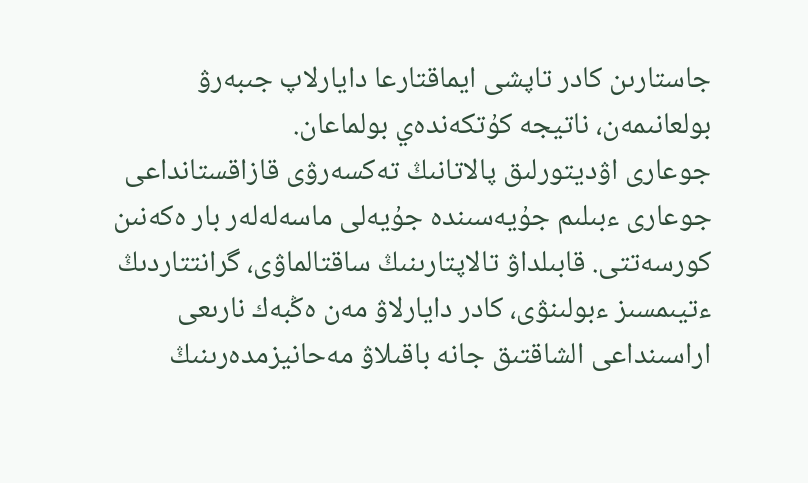جاستارىن كادر تاپشى ايماقتارعا دايارلاپ جىبەرۋ بولعانىمەن، ناتيجە كۇتكەندەي بولماعان.
جوعارى اۋديتورلىق پالاتانىڭ تەكسەرۋى قازاقستانداعى جوعارى ءبىلىم جۇيەسىندە جۇيەلى ماسەلەلەر بار ەكەنىن كورسەتتى. قابىلداۋ تالاپتارىنىڭ ساقتالماۋى، گرانتتاردىڭ ءتيىمسىز ءبولىنۋى، كادر دايارلاۋ مەن ەڭبەك نارىعى اراسىنداعى الشاقتىق جانە باقىلاۋ مەحانيزمدەرىنىڭ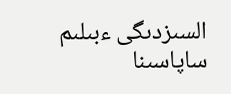السىزدىگى ءبىلىم ساپاسىنا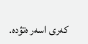كەرى اسەر ەتۋدە.